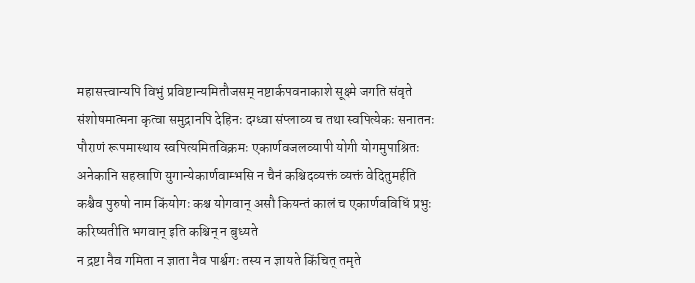महासत्त्वान्यपि विभुं प्रविष्टान्यमितौजसम् नष्टार्कपवनाकाशे सूक्ष्मे जगति संवृते
संशोषमात्मना कृत्वा समुद्रानपि देहिनः दग्ध्वा संप्लाव्य च तथा स्वपित्येकः सनातनः
पौराणं रूपमास्थाय स्वपित्यमितविक्रमः एकार्णवजलव्यापी योगी योगमुपाश्रितः
अनेकानि सहस्राणि युगान्येकार्णवाम्भसि न चैनं कश्चिदव्यक्तं व्यक्तं वेदितुमर्हति
कश्चैव पुरुषो नाम किंयोगः कश्च योगवान् असौ कियन्तं कालं च एकार्णवविधिं प्रभुः
करिष्यतीति भगवान् इति कश्चिन् न बुध्यते
न द्रष्टा नैव गमिता न ज्ञाता नैव पार्श्वगः तस्य न ज्ञायते किंचित् तमृते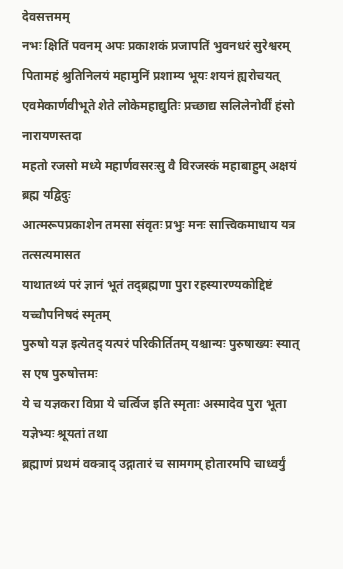देवसत्तमम्
नभः क्षितिं पवनम् अपः प्रकाशकं प्रजापतिं भुवनधरं सुरेश्वरम् पितामहं श्रुतिनिलयं महामुनिं प्रशाम्य भूयः शयनं ह्यरोचयत्
एवमेकार्णवीभूते शेते लोकेमहाद्युतिः प्रच्छाद्य सलिलेनोर्वीं हंसो नारायणस्तदा
महतो रजसो मध्ये महार्णवसरःसु वै विरजस्कं महाबाहुम् अक्षयं ब्रह्म यद्विदुः
आत्मरूपप्रकाशेन तमसा संवृतः प्रभुः मनः सात्त्विकमाधाय यत्र तत्सत्यमासत
याथातथ्यं परं ज्ञानं भूतं तद्ब्रह्मणा पुरा रहस्यारण्यकोद्दिष्टं यच्चौपनिषदं स्मृतम्
पुरुषो यज्ञ इत्येतद् यत्परं परिकीर्तितम् यश्चान्यः पुरुषाख्यः स्यात् स एष पुरुषोत्तमः
ये च यज्ञकरा विप्रा ये चर्त्विज इति स्मृताः अस्मादेव पुरा भूता यज्ञेभ्यः श्रूयतां तथा
ब्रह्माणं प्रथमं वक्त्राद् उद्गातारं च सामगम् होतारमपि चाध्वर्युं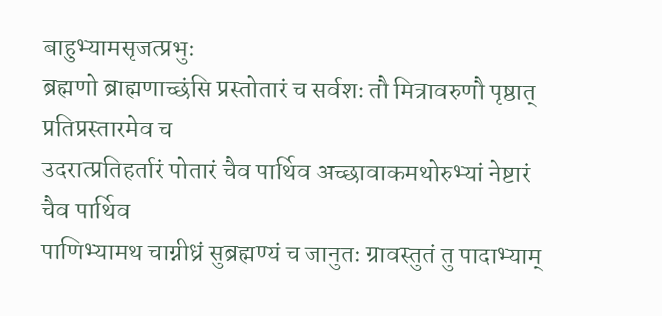बाहुभ्यामसृजत्प्रभुः
ब्रह्मणो ब्राह्मणाच्छंसि प्रस्तोतारं च सर्वशः तौ मित्रावरुणौ पृष्ठात् प्रतिप्रस्तारमेव च
उदरात्प्रतिहर्तारं पोतारं चैव पार्थिव अच्छावाकमथोरुभ्यां नेष्टारं चैव पार्थिव
पाणिभ्यामथ चाग्नीध्रं सुब्रह्मण्यं च जानुतः ग्रावस्तुतं तु पादाभ्याम्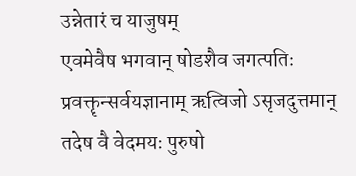उन्नेतारं च याजुषम्
एवमेवैष भगवान् षोडशैव जगत्पतिः प्रवक्तॄन्सर्वयज्ञानाम् ऋत्विजो ऽसृजदुत्तमान्
तदेष वै वेदमयः पुरुषो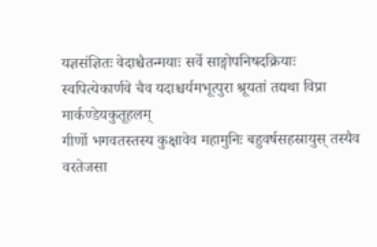यज्ञसंज्ञितः वेदाश्चैतन्मयाः सर्वे साङ्गोपनिषदक्रियाः
स्वपित्येकार्णवे चैव यदाश्चर्यमभूत्पुरा श्रूयतां तद्यथा विप्रा मार्कण्डेयकुतूहलम्
गीर्णो भगवतस्तस्य कुक्षावेव महामुनिः बहुवर्षसहस्रायुस् तस्यैव वरतेजसा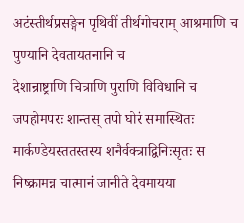अटंस्तीर्थप्रसङ्गेन पृथिवीं तीर्थगोचराम् आश्रमाणि च पुण्यानि देवतायतनानि च
देशान्राष्ट्राणि चित्राणि पुराणि विविधानि च जपहोमपरः शान्तस् तपो घोरं समास्थितः
मार्कण्डेयस्ततस्तस्य शनैर्वक्त्राद्विनिःसृतः स निष्क्रामन्न चात्मानं जानीते देवमायया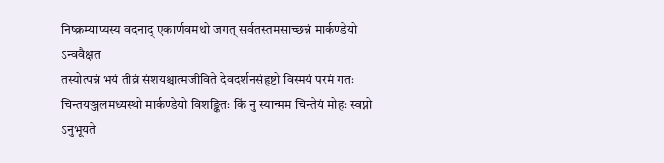निष्क्रम्याप्यस्य वदनाद् एकार्णवमथो जगत् सर्वतस्तमसाच्छन्नं मार्कण्डेयो ऽन्ववैक्षत
तस्योत्पन्नं भयं तीव्रं संशयश्चात्मजीविते देवदर्शनसंहृष्टो विस्मयं परमं गतः
चिन्तयञ्जलमध्यस्थो मार्कण्डेयो विशङ्कितः किं नु स्यान्मम चिन्तेयं मोहः स्वप्नो ऽनुभूयते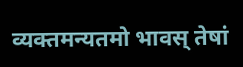व्यक्तमन्यतमो भावस् तेषां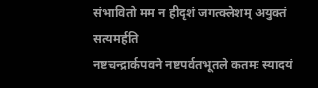संभावितो मम न हीदृशं जगत्क्लेशम् अयुक्तं सत्यमर्हति
नष्टचन्द्रार्कपवने नष्टपर्वतभूतले कतमः स्यादयं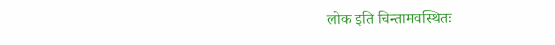लोक इति चिन्तामवस्थितः